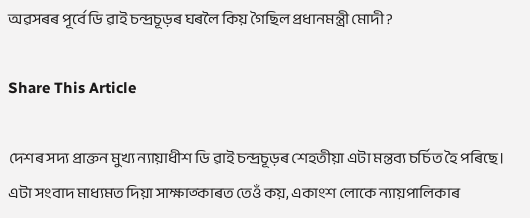অৱসৰৰ পূৰ্বে ডি ৱাই চন্দ্ৰচূড়ৰ ঘৰলৈ কিয় গৈছিল প্ৰধানমন্ত্ৰী মোদী?

Share This Article

দেশৰ সদ্য প্ৰাক্তন মুখ্য ন্যায়াধীশ ডি ৱাই চন্দ্ৰচূড়ৰ শেহতীয়া এটা মন্তব্য চৰ্চিত হৈ পৰিছে। এটা সংবাদ মাধ্যমত দিয়া সাক্ষাত্কাৰত তেওঁ কয়, একাংশ লোকে ন্যায়পালিকাৰ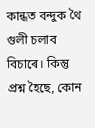কান্ধত বন্দুক থৈ গুলী চলাব বিচাৰে। কিন্তু প্ৰশ্ন হৈছে, কোন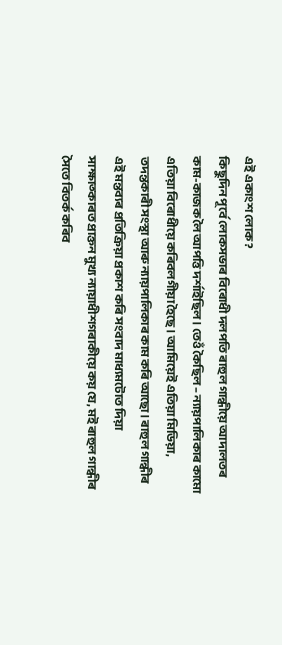এই একাংশ লোক?
কিছুদিন পূৰ্বে লোকসভাৰ বিৰোধী দলপতি ৰাহুল গান্ধীয়ে আদালতৰ কাম-কাজক লৈ আপত্তি দৰ্শাইছিল। তেওঁ কৈছিল – ন্যায়পালিকাৰ কামো এতিয়া বিৰোধীয়ে কৰিবলগীয়া হৈছে। আমিয়েই এতিয়া মিডিয়া, তদন্তকাৰী সংস্থা আৰু ন্যায়পালিকাৰ কাম কৰি আছো। ৰাহুল গান্ধীৰ এই মন্তব্যৰ প্ৰতিক্ৰিয়া প্ৰকাশ কৰি সংবাদ মাধ্যমটোত দিয়া সাক্ষাত্কাৰত প্ৰাক্তন মুখ্য ন্যায়াধীশগৰাকীয়ে কয় যে, মই ৰাহুল গান্ধীৰ সৈতে বিতৰ্ক কৰিব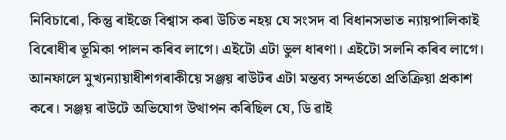নিবিচাৰো, কিন্তু ৰাইজে বিশ্বাস কৰা উচিত নহয় যে সংসদ বা বিধানসভাত ন্যায়পালিকাই বিৰোধীৰ ভূমিকা পালন কৰিব লাগে। এইটো এটা ভুল ধাৰণা। এইটো সলনি কৰিব লাগে।
আনফালে মুখ্যন্যায়াধীশগৰাকীয়ে সঞ্জয় ৰাউটৰ এটা মন্তব্য সন্দৰ্ভতো প্ৰতিক্ৰিয়া প্ৰকাশ কৰে। সঞ্জয় ৰাউটে অভিযোগ উত্থাপন কৰিছিল যে, ডি ৱাই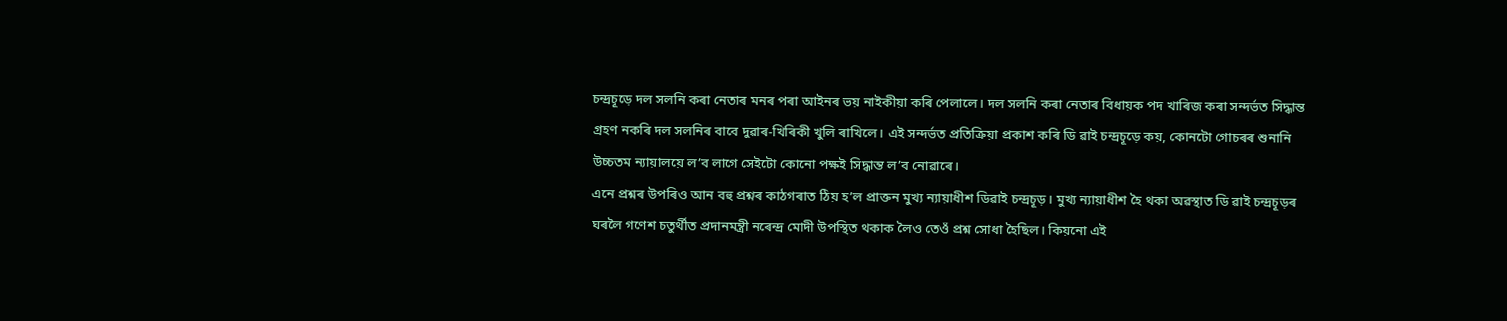চন্দ্ৰচূড়ে দল সলনি কৰা নেতাৰ মনৰ পৰা আইনৰ ভয় নাইকীয়া কৰি পেলালে। দল সলনি কৰা নেতাৰ বিধায়ক পদ খাৰিজ কৰা সন্দৰ্ভত সিদ্ধান্ত গ্ৰহণ নকৰি দল সলনিৰ বাবে দুৱাৰ-খিৰিকী খুলি ৰাখিলে। এই সন্দৰ্ভত প্ৰতিক্ৰিয়া প্ৰকাশ কৰি ডি ৱাই চন্দ্ৰচূড়ে কয়, কোনটো গোচৰৰ শুনানি উচ্চতম ন্যায়ালয়ে ল’ব লাগে সেইটো কোনো পক্ষই সিদ্ধান্ত ল’ব নোৱাৰে।
এনে প্ৰশ্নৰ উপৰিও আন বহু প্ৰশ্নৰ কাঠগৰাত ঠিয় হ’ল প্ৰাক্তন মুখ্য ন্যায়াধীশ ডিৱাই চন্দ্ৰচূড়। মুখ্য ন্যায়াধীশ হৈ থকা অৱস্থাত ডি ৱাই চন্দ্ৰচূড়ৰ ঘৰলৈ গণেশ চতুৰ্থীত প্ৰদানমন্ত্ৰী নৰেন্দ্ৰ মোদী উপস্থিত থকাক লৈও তেওঁ প্ৰশ্ন সোধা হৈছিল। কিয়নো এই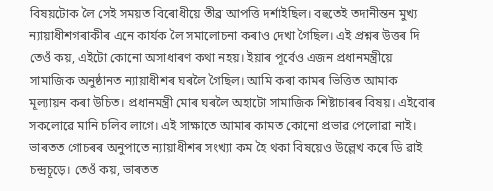বিষয়টোক লৈ সেই সময়ত বিৰোধীয়ে তীব্ৰ আপত্তি দৰ্শাইছিল। বহুতেই তদানীন্তন মুখ্য ন্যায়াধীশগৰাকীৰ এনে কাৰ্যক লৈ সমালোচনা কৰাও দেখা গৈছিল। এই প্ৰশ্নৰ উত্তৰ দি তেওঁ কয়, এইটো কোনো অসাধাৰণ কথা নহয়। ইয়াৰ পূৰ্বেও এজন প্ৰধানমন্ত্ৰীয়ে সামাজিক অনুষ্ঠানত ন্যায়াধীশৰ ঘৰলৈ গৈছিল। আমি কৰা কামৰ ভিত্তিত আমাক মূল্যায়ন কৰা উচিত। প্ৰধানমন্ত্ৰী মোৰ ঘৰলৈ অহাটো সামাজিক শিষ্টাচাৰৰ বিষয়। এইবোৰ সকলোৱে মানি চলিব লাগে। এই সাক্ষাতে আমাৰ কামত কোনো প্ৰভাৱ পেলোৱা নাই।
ভাৰতত গোচৰৰ অনুপাতে ন্যায়াধীশৰ সংখ্যা কম হৈ থকা বিষয়েও উল্লেখ কৰে ডি ৱাই চন্দ্ৰচূড়ে। তেওঁ কয়, ভাৰতত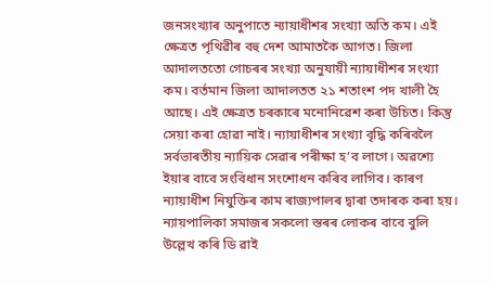জনসংখ্যাৰ অনুপাতে ন্যায়াধীশৰ সংখ্যা অতি কম। এই ক্ষেত্ৰত পৃথিৱীৰ বহু দেশ আমাতকৈ আগত। জিলা আদালততো গোচৰৰ সংখ্যা অনুযায়ী ন্যায়াধীশৰ সংখ্যা কম। বৰ্তমান জিলা আদালতত ২১ শতাংশ পদ খালী হৈ আছে। এই ক্ষেত্ৰত চৰকাৰে মনোনিৱেশ কৰা উচিত। কিন্তু সেয়া কৰা হোৱা নাই। ন্যায়াধীশৰ সংখ্যা বৃদ্ধি কৰিবলৈ সৰ্বভাৰতীয় ন্যায়িক সেৱাৰ পৰীক্ষা হ’ব লাগে। অৱশ্যে ইয়াৰ বাবে সংবিধান সংশোধন কৰিব লাগিব। কাৰণ ন্যায়াধীশ নিযুক্তিৰ কাম ৰাজ্যপালৰ দ্বাৰা তদাৰক কৰা হয়।
ন্যায়পালিকা সমাজৰ সকলো স্তৰৰ লোকৰ বাবে বুলি উল্লেখ কৰি ডি ৱাই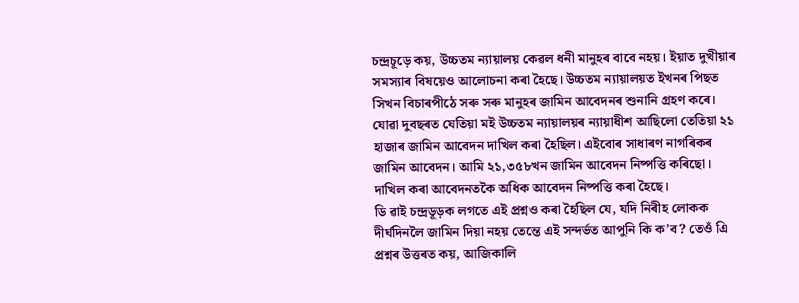চন্দ্ৰচূড়ে কয়, উচ্চতম ন্যায়ালয় কেৱল ধনী মানুহৰ বাবে নহয়। ইয়াত দুখীয়াৰ সমস্যাৰ বিষয়েও আলোচনা কৰা হৈছে। উচ্চতম ন্যায়ালয়ত ইখনৰ পিছত সিখন বিচাৰপীঠে সৰু সৰু মানুহৰ জামিন আবেদনৰ শুনানি গ্ৰহণ কৰে। যোৱা দুবছৰত যেতিয়া মই উচ্চতম ন্যায়ালয়ৰ ন্যায়াধীশ আছিলো তেতিয়া ২১ হাজাৰ জামিন আবেদন দাখিল কৰা হৈছিল। এইবোৰ সাধাৰণ নাগৰিকৰ জামিন আবেদন। আমি ২১,৩৫৮খন জামিন আবেদন নিষ্পত্তি কৰিছো। দাখিল কৰা আবেদনতকৈ অধিক আবেদন নিষ্পত্তি কৰা হৈছে।
ডি ৱাই চন্দ্ৰডূড়ক লগতে এই প্ৰশ্নও কৰা হৈছিল যে, যদি নিৰীহ লোকক দীৰ্ঘদিনলৈ জামিন দিয়া নহয় তেন্তে এই সন্দৰ্ভত আপুনি কি ক’ব? তেওঁ এি প্ৰশ্নৰ উত্তৰত কয়, আজিকালি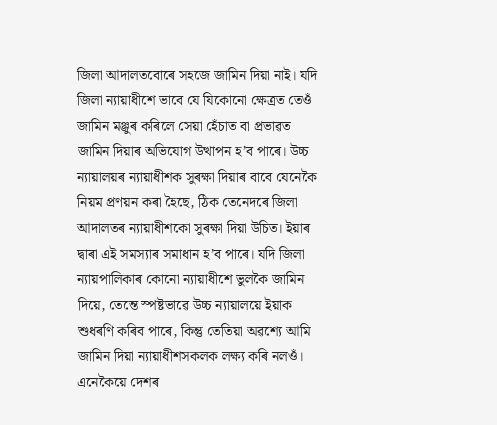জিলা আদালতবোৰে সহজে জামিন দিয়া নাই। যদি জিলা ন্যায়াধীশে ভাবে যে যিকোনো ক্ষেত্ৰত তেওঁ জামিন মঞ্জুৰ কৰিলে সেয়া হেঁচাত বা প্ৰভাৱত জামিন দিয়াৰ অভিযোগ উত্থাপন হ’ব পাৰে। উচ্চ ন্যায়ালয়ৰ ন্যায়াধীশক সুৰক্ষা দিয়াৰ বাবে যেনেকৈ নিয়ম প্ৰণয়ন কৰা হৈছে, ঠিক তেনেদৰে জিলা আদালতৰ ন্যায়াধীশকো সুৰক্ষা দিয়া উচিত। ইয়াৰ দ্বাৰা এই সমস্যাৰ সমাধান হ’ব পাৰে। যদি জিলা ন্যায়পালিকাৰ কোনো ন্যায়াধীশে ভুলকৈ জামিন দিয়ে, তেন্তে স্পষ্টভাৱে উচ্চ ন্যায়ালয়ে ইয়াক শুধৰণি কৰিব পাৰে, কিন্তু তেতিয়া অৱশ্যে আমি জামিন দিয়া ন্যায়াধীশসকলক লক্ষ্য কৰি নলওঁ।
এনেকৈয়ে দেশৰ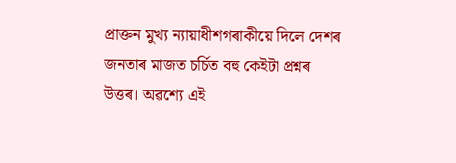প্ৰাক্তন মুখ্য ন্যায়াধীশগৰাকীয়ে দিলে দেশৰ জনতাৰ মাজত চৰ্চিত বহু কেইটা প্ৰশ্নৰ উত্তৰ। অৱশ্যে এই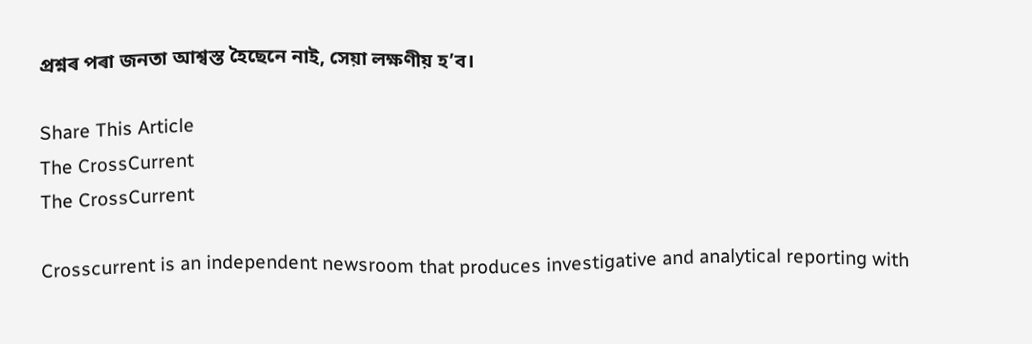প্ৰশ্নৰ পৰা জনতা আশ্বস্ত হৈছেনে নাই, সেয়া লক্ষণীয় হ’ব।

Share This Article
The CrossCurrent
The CrossCurrent

Crosscurrent is an independent newsroom that produces investigative and analytical reporting with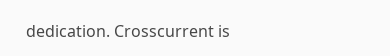dedication. Crosscurrent is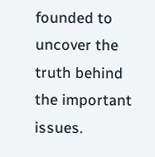founded to uncover the truth behind the important issues.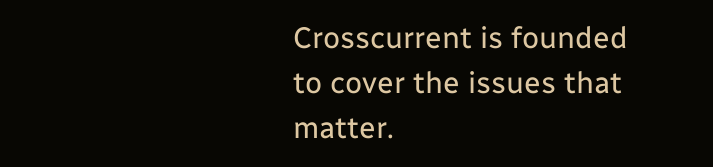Crosscurrent is founded to cover the issues that matter.